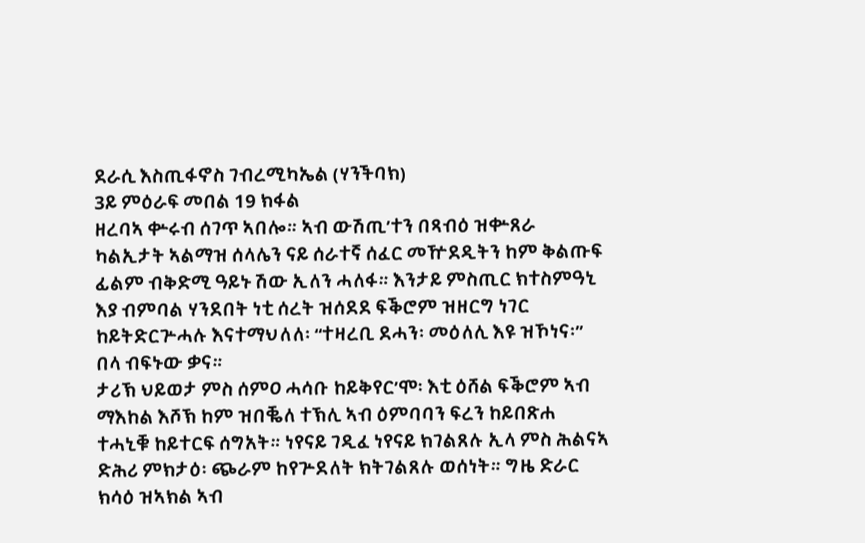ደራሲ እስጢፋኖስ ገብረሚካኤል (ሃንችባክ)
3ይ ምዕራፍ መበል 19 ክፋል
ዘረባኣ ቍሩብ ሰገጥ ኣበሎ። ኣብ ውሽጢ’ተን በጻብዕ ዝቍጸራ ካልኢታት ኣልማዝ ሰላሌን ናይ ሰራተኛ ሰፈር መዅደዲትን ከም ቅልጡፍ ፊልም ብቅድሚ ዓይኑ ሽው ኢለን ሓለፋ። እንታይ ምስጢር ክተስምዓኒ እያ ብምባል ሃንደበት ነቲ ሰረት ዝሰደደ ፍቕሮም ዝዘርግ ነገር ከይትድርጕሓሉ እናተማህለለ፡ “ተዛረቢ ደሓን፡ መዕለሊ እዩ ዝኾነና፡” በላ ብፍኑው ቃና።
ታሪኽ ህይወታ ምስ ሰምዐ ሓሳቡ ከይቅየር’ሞ፡ እቲ ዕሸል ፍቕሮም ኣብ ማእከል እሾኽ ከም ዝበቘለ ተኽሊ ኣብ ዕምባባን ፍረን ከይበጽሐ ተሓኒቑ ከይተርፍ ሰግአት። ነየናይ ገዲፈ ነየናይ ክገልጸሉ ኢላ ምስ ሕልናኣ ድሕሪ ምክታዕ፡ ጭራም ከየጕደለት ክትገልጸሉ ወሰነት። ግዜ ድራር ክሳዕ ዝኣክል ኣብ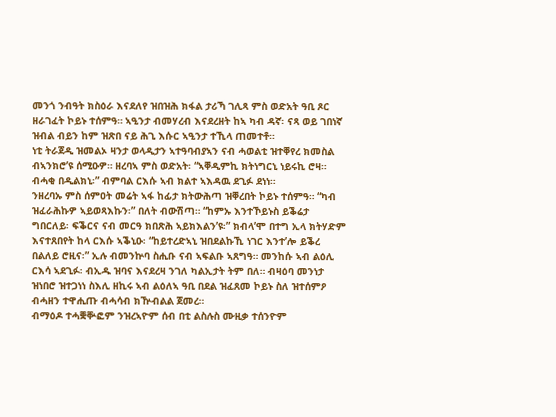መንጎ ንብዓት ክስዕራ እናደለየ ዝበዝሕ ክፋል ታሪኻ ገሊጻ ምስ ወድአት ዓቢ ጾር ዘራገፈት ኮይኑ ተሰምዓ። ኣዒንታ ብመሃረብ እናደረዘት ከኣ ካብ ዳኛ፡ ናጻ ወይ ገበነኛ ዝብል ብይን ከም ዝጽበ ናይ ሕጊ እሱር ኣዒንታ ተኺላ ጠመተቶ።
ነቲ ትራጀዲ ዝመልኦ ዛንታ ወላዲታን ኣተዓባብያኣን ናብ ሓወልቲ ዝተቐየረ ክመስል ብኣንክሮ’ዩ ሰሚዑዎ። ዘረባኣ ምስ ወድአት፡ “ኣቐዲምኪ ክትነግርኒ ነይሩኪ ሮዛ። ብሓቂ በዲልክኒ፡” ብምባል ርእሱ ኣብ ክልተ ኣእዳዉ ደጊፉ ደነነ።
ንዘረባኡ ምስ ሰምዐት መሬት ኣፋ ከፊታ ክትውሕጣ ዝቐረበት ኮይኑ ተሰምዓ። “ካብ ዝፈራሕኩዎ ኣይወጻእኩን፡” በለት ብውሽጣ። “ከምኡ እንተኾይኑስ ይቕሬታ ግበርለይ፡ ፍቕርና ናብ መርዓ ክበጽሕ ኣይክእልን’ዩ፡” ክብላ’ሞ በተግ ኢላ ክትሃድም እናተጸበየት ከላ ርእሱ ኣቕኒዑ፡ “ከይተረድኣኒ ዝበደልኩኺ ነገር እንተ’ሎ ይቕረ በልለይ ሮዚና፡” ኢሉ ብመንኵባ ስሒቡ ናብ ኣፍልቡ ኣጸግዓ። መንከሱ ኣብ ልዕሊ ርእሳ ኣደጊፉ፡ ብኢዱ ዝባና እናደረዛ ንገለ ካልኢታት ትም በለ። ብዛዕባ መንነታ ዝነበሮ ዝተጋነነ ስእሊ ዘኪሩ ኣብ ልዕለኣ ዓቢ በደል ዝፈጸመ ኮይኑ ስለ ዝተሰምዖ ብሓዘን ተዋሒጡ ብሓሳብ ክዅብልል ጀመረ።
ብማዕዶ ተሓቛቝፎም ንዝረኣዮም ሰብ በቲ ልስሉስ ሙዚቃ ተሰንዮም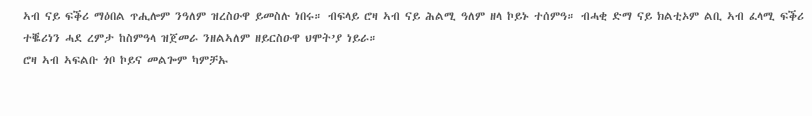ኣብ ናይ ፍቕሪ ማዕበል ጥሒሎም ንዓለም ዝረስዑዋ ይመስሉ ነበሩ። ብፍላይ ሮዛ ኣብ ናይ ሕልሚ ዓለም ዘላ ኮይኑ ተሰምዓ። ብሓቂ ድማ ናይ ክልቲኦም ልቢ ኣብ ፈላሚ ፍቕሪ ተቘሪነን ሓደ ረምታ ከስምዓላ ዝጀመራ ንዘልኣለም ዘይርስዑዋ ህሞት’ያ ነይራ።
ሮዛ ኣብ ኣፍልቡ ጎቦ ኮይና መልጐም ካምቻኡ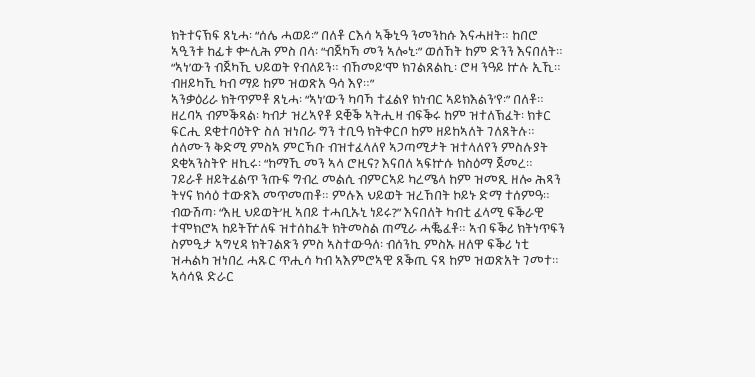ክትተናኽፍ ጸኒሓ፡ “ሰሌ ሓወይ፡” በለቶ ርእሳ ኣቕኒዓ ንመንከሱ እናሓዘት። ከበሮ ኣዒንቱ ከፊቱ ቍሊሕ ምስ በላ፡ “ብጀካኻ መን ኣሎኒ፡” ወሰኸት ከም ድንን እናበለት።
“ኣነ’ውን ብጀካኺ ህይወት የብለይን። ብኸመይ’ሞ ክገልጸልኪ፡ ሮዛ ንዓይ ኵሉ ኢኺ። ብዘይካኺ ካብ ማይ ከም ዝወጽአ ዓሳ እየ።”
ኣንቃዕሪራ ክትጥምቶ ጸኒሓ፡ “ኣነ’ውን ካባኻ ተፈልየ ክነብር ኣይክእልን’የ፡” በለቶ። ዘረባኣ ብምቕጻል፡ ካብታ ዝረኣየቶ ደቒቕ ኣትሒዛ ብፍቕሩ ከም ዝተለኽፈት፡ ክቱር ፍርሒ ደቂተባዕትዮ ስለ ዝነበራ ግን ተቢዓ ክትቀርቦ ከም ዘይከኣለት ገለጸትሉ።
ሰለሙን ቅድሚ ምስኣ ምርኻቡ ብዝተፈላለየ ኣጋጣሚታት ዝተላለየን ምስሉያት ደቂኣንስትዮ ዘኪሩ፡ “ከማኺ መን ኣላ ሮዚና? እናበለ ኣፍኵሱ ክስዕማ ጀመረ። ገይራቶ ዘይትፈልጥ ንጡፍ ግብረ መልሲ ብምርኣይ ካረሜላ ከም ዝመጺ ዘሎ ሕጻን ትሃና ክሳዕ ተውጽእ መጥመጠቶ። ምሉእ ህይወት ዝረኸበት ኮይኑ ድማ ተሰምዓ። ብውሽጣ፡ “እዚ ህይወት’ዚ ኣበይ ተሓቢኡኒ ነይሩ?” እናበለት ካብቲ ፈላሚ ፍቕራዊ ተሞክሮኣ ከይትዅለፍ ዝተሰከፈት ክትመስል ጠሚራ ሓቘፈቶ። ኣብ ፍቕሪ ክትነጥፍን ስምዒታ ኣግሂዳ ክትገልጽን ምስ ኣስተውዓለ፡ ብሰንኪ ምስኡ ዘለዋ ፍቕሪ ነቲ ዝሓልካ ዝነበረ ሓጹር ጥሒሳ ካብ ኣእምሮኣዊ ጸቕጢ ናጻ ከም ዝወጽአት ገመተ።
ኣሳሳዪ ድራር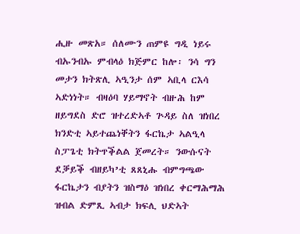ሒዙ መጽአ። ሰለሙን ጠምዩ ግዲ ነይሩ ብኡንብኡ ምብላዕ ክጅምር ከሎ፡ ንሳ ግን መታን ክትጽሊ ኣዒንታ ሰም ኣቢላ ርእሳ ኣድነነት። ብዛዕባ ሃይማኖት ብዙሕ ከም ዘይግደስ ድሮ ዝተረድኣቶ ጕዳይ ስለ ዝነበረ ክንድቲ ኣይተጨነቐትን ፋርኬታ ኣልዒላ ስፓጌቲ ክትጥቕልል ጀመረት። ንውሱናት ደቓይቕ ብዘይካ’ቲ ጸጸኒሑ ብምግጫው ፋርኬታን ብያትን ዝስማዕ ዝነበረ ቀርማሕማሕ ዝብል ድምጺ ኣብታ ክፍሊ ህድኣት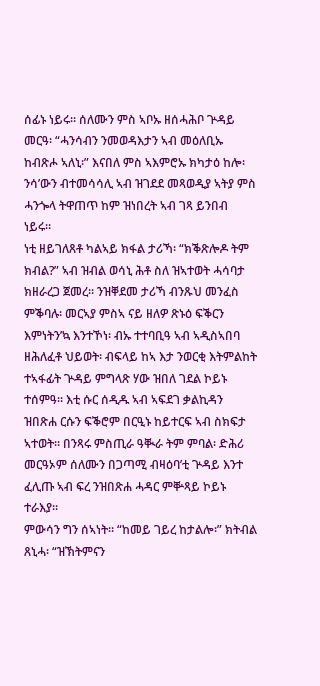ሰፊኑ ነይሩ። ሰለሙን ምስ ኣቦኡ ዘሰሓሕቦ ጕዳይ መርዓ፡ “ሓንሳብን ንመወዳእታን ኣብ መዕለቢኡ ከብጽሖ ኣለኒ፡” እናበለ ምስ ኣእምሮኡ ክካታዕ ከሎ፡ ንሳ’ውን ብተመሳሳሊ ኣብ ዝገደደ መጻወዲያ ኣትያ ምስ ሓንጐላ ትዋጠጥ ከም ዝነበረት ኣብ ገጻ ይንበብ ነይሩ።
ነቲ ዘይገለጸቶ ካልኣይ ክፋል ታሪኻ፡ “ክቕጽሎዶ ትም ክብል?” ኣብ ዝብል ወሳኒ ሕቶ ስለ ዝኣተወት ሓሳባታ ክዘራረጋ ጀመረ። ንዝቐደመ ታሪኻ ብንጹህ መንፈስ ምቕባሉ፡ መርኣያ ምስኣ ናይ ዘለዎ ጽኑዕ ፍቕርን እምነትን’ኳ እንተኾነ፡ ብኡ ተተባቢዓ ኣብ ኣዲስኣበባ ዘሕለፈቶ ህይወት፡ ብፍላይ ከኣ እታ ንወርቂ እትምልከት ተኣፋፊት ጕዳይ ምግላጽ ሃው ዝበለ ገደል ኮይኑ ተሰምዓ። እቲ ሱር ሰዲዱ ኣብ ኣፍደገ ቃልኪዳን ዝበጽሐ ርሱን ፍቕሮም በርዒኑ ከይተርፍ ኣብ ስክፍታ ኣተወት። በንጻሩ ምስጢራ ዓቚራ ትም ምባል፡ ድሕሪ መርዓኦም ሰለሙን በጋጣሚ ብዛዕባ’ቲ ጕዳይ እንተ ፈሊጡ ኣብ ፍረ ንዝበጽሐ ሓዳር ምቝጻይ ኮይኑ ተራእያ።
ምውሳን ግን ሰኣነት። “ከመይ ገይረ ከታልሎ፡” ክትብል ጸኒሓ፡ “ዝኽትምናን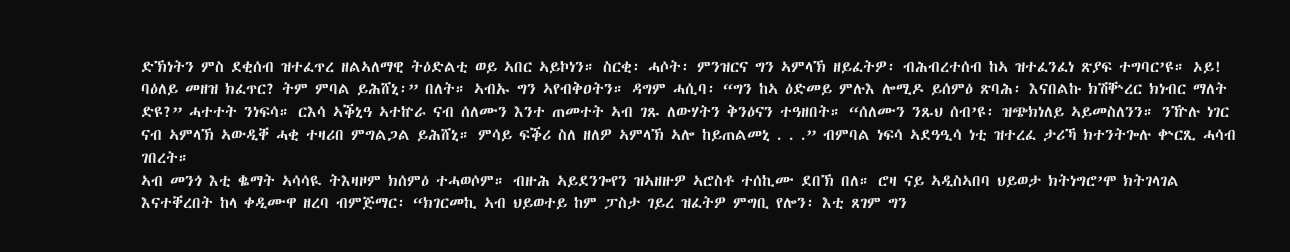ድኽነትን ምስ ደቂሰብ ዝተፈጥረ ዘልኣለማዊ ትዕድልቲ ወይ ኣበር ኣይኮነን። ስርቂ፡ ሓሶት፡ ምንዝርና ግን ኣምላኽ ዘይፈትዎ፡ ብሕብረተሰብ ከኣ ዝተፈንፈነ ጽያፍ ተግባር’ዩ። ኦይ! ባዕለይ መዘዝ ክፈጥር? ትም ምባል ይሕሸኒ፡” በለት። ኣብኡ ግን ኣየብቅዐትን። ዳግም ሓሲባ፡ “ግን ከኣ ዕድመይ ምሉእ ሎሚዶ ይሰምዕ ጽባሕ፡ እናበልኩ ክሽቝረር ክነብር ማለት ድዩ?” ሓተተት ንነፍሳ። ርእሳ ኣቕኒዓ ኣተኵራ ናብ ሰለሙን እንተ ጠመተት ኣብ ገጹ ለውሃትን ቅንዕናን ተዓዘበት። “ሰለሙን ንጹህ ሰብ’ዩ፡ ዝጭክነለይ ኣይመስለንን። ንዅሉ ነገር ናብ ኣምላኽ ኣውዲቐ ሓቂ ተዛሪበ ምግልጋል ይሕሸኒ። ምሳይ ፍቕሪ ስለ ዘለዎ ኣምላኽ ኣሎ ከይጠልመኒ . . .” ብምባል ነፍሳ ኣደዓዒሳ ነቲ ዝተረፈ ታሪኻ ክተንትጐሉ ቍርጺ ሓሳብ ገበረት።
ኣብ መንጎ እቲ ቈማት ኣሳሳዪ ትእዛዞም ክሰምዕ ተሓወሶም። ብዙሕ ኣይደንጐየን ዝኣዘዙዎ ኣሮስቶ ተሰኪሙ ደበኽ በለ። ሮዛ ናይ ኣዲስኣበባ ህይወታ ክትነግሮ’ሞ ክትገላገል እናተቐረበት ከላ ቀዲሙዋ ዘረባ ብምጅማር፡ “ክገርመኪ ኣብ ህይወተይ ከም ፓስታ ገይረ ዝፈትዎ ምግቢ የሎን፡ እቲ ጸገም ግን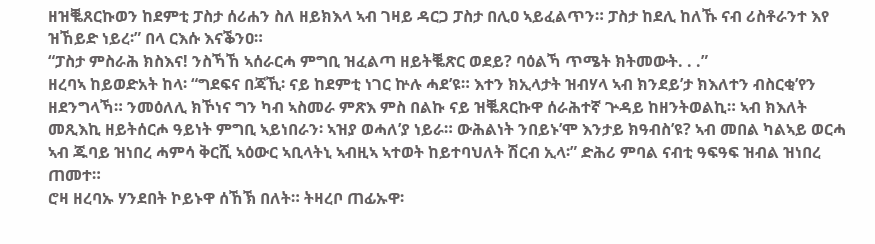ዘዝቘጸርኩወን ከደምቲ ፓስታ ሰሪሐን ስለ ዘይክእላ ኣብ ገዛይ ዳርጋ ፓስታ በሊዐ ኣይፈልጥን። ፓስታ ከደሊ ከለኹ ናብ ሪስቶራንተ እየ ዝኸይድ ነይረ፡” በላ ርእሱ እናቕንዐ።
“ፓስታ ምስራሕ ክስእና! ንስኻኸ ኣሰራርሓ ምግቢ ዝፈልጣ ዘይትቘጽር ወደይ? ባዕልኻ ጥሜት ክትመውት. . .”
ዘረባኣ ከይወድአት ከላ፡ “ግደፍና በጃኺ፡ ናይ ከደምቲ ነገር ኵሉ ሓደ’ዩ። እተን ክኢላታት ዝብሃላ ኣብ ክንደይ’ታ ክእለተን ብስርቂ’የን ዘደንግላኻ። ንመዕለሊ ክኾነና ግን ካብ ኣስመራ ምጽእ ምስ በልኩ ናይ ዝቘጸርኩዋ ሰራሕተኛ ጕዳይ ከዘንትወልኪ። ኣብ ክእለት መጺእኪ ዘይትሰርሖ ዓይነት ምግቢ ኣይነበራን፡ ኣዝያ ወሓለ’ያ ነይራ። ውሕልነት ንበይኑ’ሞ እንታይ ክዓብስ’ዩ? ኣብ መበል ካልኣይ ወርሓ ኣብ ጁባይ ዝነበረ ሓምሳ ቅርሺ ኣዕውር ኣቢላትኒ ኣብዚኣ ኣተወት ከይተባህለት ሽርብ ኢላ፡” ድሕሪ ምባል ናብቲ ዓፍዓፍ ዝብል ዝነበረ ጠመተ።
ሮዛ ዘረባኡ ሃንደበት ኮይኑዋ ሰኸኽ በለት። ትዛረቦ ጠፊኡዋ፡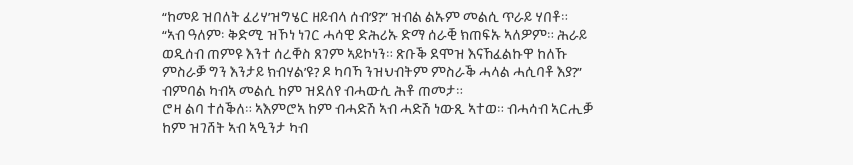“ከመይ ዝበለት ፈሪሃ’ዝግሄር ዘይብላ ሰብ’ያ?” ዝብል ልኡም መልሲ ጥራይ ሃበቶ።
“ኣብ ዓለም፡ ቅድሚ ዝኾነ ነገር ሓሳዊ ድሕሪኡ ድማ ሰራቒ ክጠፍኡ ኣለዎም። ሕራይ ወዲሰብ ጠምዩ እንተ ሰረቐስ ጸገም ኣይኮነን። ጽቡቕ ደሞዝ እናኸፈልኩዋ ከለኹ ምስራቓ ግን እንታይ ክብሃል’ዩ? ዶ ካባኻ ንዝህብትም ምስራቕ ሓላል ሓሲባቶ እያ?” ብምባል ካብኣ መልሲ ከም ዝደለየ ብሓውሲ ሕቶ ጠመታ።
ሮዛ ልባ ተሰቕለ። ኣእምሮኣ ከም ብሓድሽ ኣብ ሓድሽ ነውጺ ኣተወ። ብሓሳብ ኣርሒቓ ከም ዝገሸት ኣብ ኣዒንታ ካብ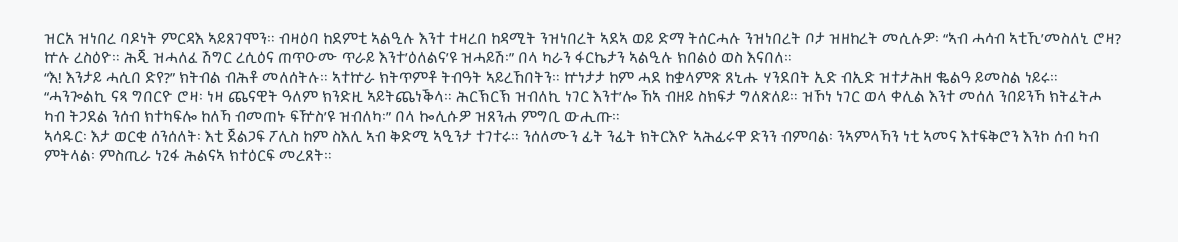ዝርአ ዝነበረ ባዶነት ምርዳእ ኣይጸገሞን። ብዛዕባ ከደምቲ ኣልዒሉ እንተ ተዛረበ ከዳሚት ንዝነበረት ኣደኣ ወይ ድማ ትሰርሓሉ ንዝነበረት ቦታ ዝዘከረት መሲሉዎ፡ “ኣብ ሓሳብ ኣቲኺ’መስለኒ ሮዛ? ኵሉ ረስዕዮ። ሕጂ ዝሓለፈ ሽግር ረሲዕና ጠጥዑሙ ጥራይ እንተ’ዕለልና’ዩ ዝሓይሽ፡” በላ ካራን ፋርኬታን ኣልዒሉ ክበልዕ ወስ እናበለ።
“እ! እንታይ ሓሲበ ድየ?” ክትብል ብሕቶ መለሰትሉ። ኣተኵራ ክትጥምቶ ትብዓት ኣይረኸበትን። ኵነታታ ከም ሓደ ከቋላምጽ ጸኒሑ ሃንደበት ኢድ ብኢድ ዝተታሕዘ ቈልዓ ይመስል ነይሩ።
“ሓንጐልኪ ናጻ ግበርዮ ሮዛ፡ ነዛ ጨናዊት ዓለም ክንድዚ ኣይትጨነቕላ። ሕርኽርኽ ዝብለኪ ነገር እንተ’ሎ ኸኣ ብዘይ ስክፍታ ግለጽለይ። ዝኾነ ነገር ወላ ቀሊል እንተ መሰለ ንበይንኻ ክትፈትሖ ካብ ትጋደል ንሰብ ክተካፍሎ ከለኻ ብመጠኑ ፍዅስ’ዩ ዝብለካ፡” በላ ኰሊሱዎ ዝጸንሐ ምግቢ ውሒጡ።
ኣሳዱር፡ እታ ወርቂ ሰንሰለት፡ እቲ ጀልጋፍ ፖሊስ ከም ስእሊ ኣብ ቅድሚ ኣዒንታ ተገተሩ። ንሰለሙን ፊት ንፊት ክትርእዮ ኣሕፊሩዋ ድንን ብምባል፡ ንኣምላኻን ነቲ ኣመና እተፍቅሮን እንኮ ሰብ ካብ ምትላል፡ ምስጢራ ነጊፋ ሕልናኣ ክተዕርፍ መረጸት።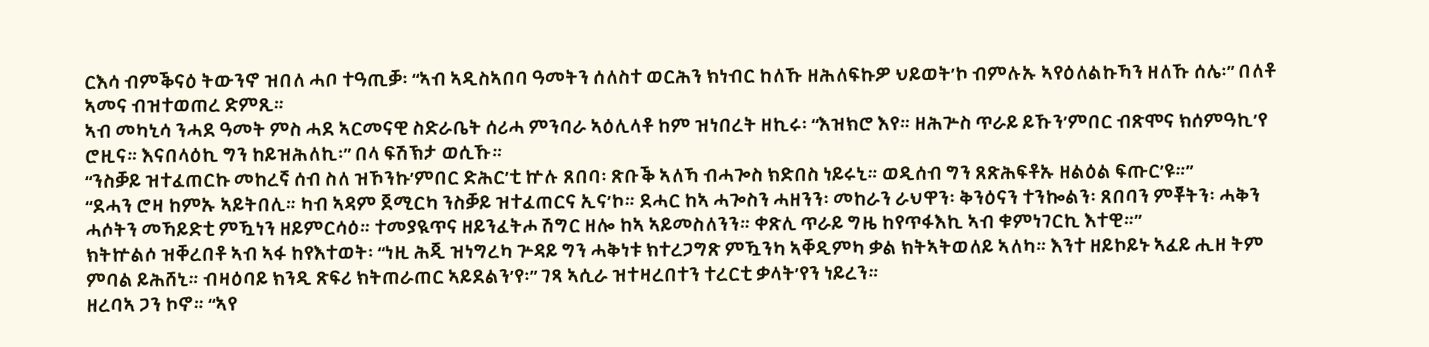ርእሳ ብምቕናዕ ትውንኖ ዝበለ ሓቦ ተዓጢቓ፡ “ኣብ ኣዲስኣበባ ዓመትን ሰለስተ ወርሕን ክነብር ከለኹ ዘሕለፍኩዎ ህይወት’ኮ ብምሉኡ ኣየዕለልኩኻን ዘለኹ ሰሌ፡” በለቶ ኣመና ብዝተወጠረ ድምጺ።
ኣብ መካኒሳ ንሓደ ዓመት ምስ ሓደ ኣርመናዊ ስድራቤት ሰሪሓ ምንባራ ኣዕሊላቶ ከም ዝነበረት ዘኪሩ፡ “እዝክሮ እየ። ዘሕጕስ ጥራይ ይኹን’ምበር ብጽሞና ክሰምዓኪ’የ ሮዚና። እናበላዕኪ ግን ከይዝሕለኪ፡” በላ ፍሽኽታ ወሲኹ።
“ንስቓይ ዝተፈጠርኩ መከረኛ ሰብ ስለ ዝኾንኩ’ምበር ድሕር’ቲ ኵሉ ጸበባ፡ ጽቡቕ ኣለኻ ብሓጐስ ክድበስ ነይሩኒ። ወዲሰብ ግን ጸጽሕፍቶኡ ዘልዕል ፍጡር’ዩ።”
“ደሓን ሮዛ ከምኡ ኣይትበሊ። ካብ ኣዳም ጀሚርካ ንስቓይ ዝተፈጠርና ኢና’ኮ። ደሓር ከኣ ሓጐስን ሓዘንን፡ መከራን ራህዋን፡ ቅንዕናን ተንኰልን፡ ጸበባን ምቾትን፡ ሓቅን ሓሶትን መኻይድቲ ምዃነን ዘይምርሳዕ። ተመያዪጥና ዘይንፈትሖ ሽግር ዘሎ ከኣ ኣይመስለንን። ቀጽሊ ጥራይ ግዜ ከየጥፋእኪ ኣብ ቁምነገርኪ እተዊ።”
ክትኵልሶ ዝቐረበቶ ኣብ ኣፋ ከየእተወት፡ “ነዚ ሕጂ ዝነግረካ ጕዳይ ግን ሓቅነቱ ክተረጋግጽ ምዃንካ ኣቐዲምካ ቃል ክትኣትወለይ ኣለካ። እንተ ዘይኮይኑ ኣፈይ ሒዘ ትም ምባል ይሕሸኒ። ብዛዕባይ ክንዲ ጽፍሪ ክትጠራጠር ኣይደልን’የ፡” ገጻ ኣሲራ ዝተዛረበተን ተረርቲ ቃላት’የን ነይረን።
ዘረባኣ ጋን ኮኖ። “ኣየ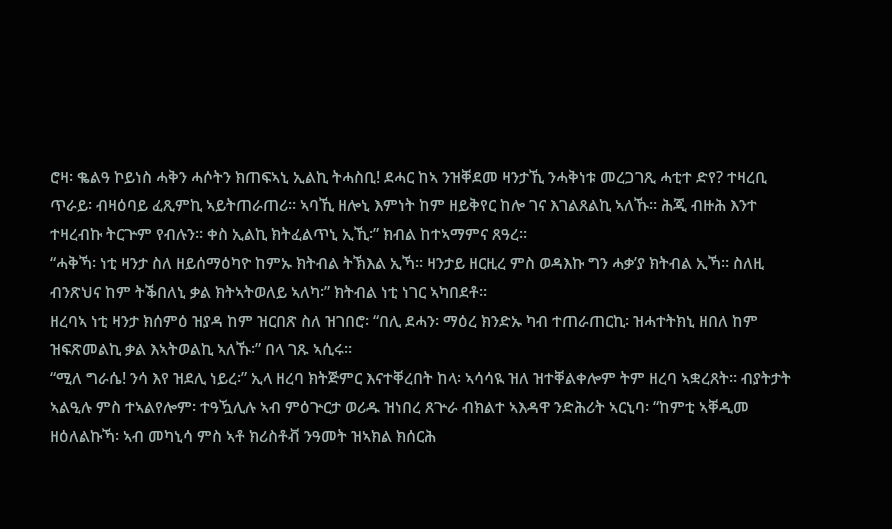ሮዛ፡ ቈልዓ ኮይነስ ሓቅን ሓሶትን ክጠፍኣኒ ኢልኪ ትሓስቢ! ደሓር ከኣ ንዝቐደመ ዛንታኺ ንሓቅነቱ መረጋገጺ ሓቲተ ድየ? ተዛረቢ ጥራይ፡ ብዛዕባይ ፈጺምኪ ኣይትጠራጠሪ። ኣባኺ ዘሎኒ እምነት ከም ዘይቅየር ከሎ ገና እገልጸልኪ ኣለኹ። ሕጂ ብዙሕ እንተ ተዛረብኩ ትርጕም የብሉን። ቀስ ኢልኪ ክትፈልጥኒ ኢኺ፡” ክብል ከተኣማምና ጸዓረ።
“ሓቅኻ፡ ነቲ ዛንታ ስለ ዘይሰማዕካዮ ከምኡ ክትብል ትኽእል ኢኻ። ዛንታይ ዘርዚረ ምስ ወዳእኩ ግን ሓቃ’ያ ክትብል ኢኻ። ስለዚ ብንጽህና ከም ትቕበለኒ ቃል ክትኣትወለይ ኣለካ፡” ክትብል ነቲ ነገር ኣካበደቶ።
ዘረባኣ ነቲ ዛንታ ክሰምዕ ዝያዳ ከም ዝርበጽ ስለ ዝገበሮ፡ “በሊ ደሓን፡ ማዕረ ክንድኡ ካብ ተጠራጠርኪ፡ ዝሓተትክኒ ዘበለ ከም ዝፍጽመልኪ ቃል እኣትወልኪ ኣለኹ፡” በላ ገጹ ኣሲሩ።
“ሚለ ግራሴ! ንሳ እየ ዝደሊ ነይረ፡” ኢላ ዘረባ ክትጅምር እናተቐረበት ከላ፡ ኣሳሳዪ ዝለ ዝተቐልቀሎም ትም ዘረባ ኣቋረጸት። ብያትታት ኣልዒሉ ምስ ተኣልየሎም፡ ተዓዃሊሉ ኣብ ምዕጕርታ ወሪዱ ዝነበረ ጸጕራ ብክልተ ኣእዳዋ ንድሕሪት ኣርኒባ፡ “ከምቲ ኣቐዲመ ዘዕለልኩኻ፡ ኣብ መካኒሳ ምስ ኣቶ ክሪስቶቭ ንዓመት ዝኣክል ክሰርሕ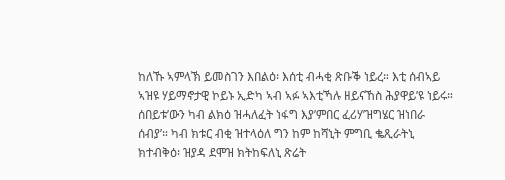ከለኹ ኣምላኽ ይመስገን እበልዕ፡ እሰቲ ብሓቂ ጽቡቕ ነይረ። እቲ ሰብኣይ ኣዝዩ ሃይማኖታዊ ኮይኑ ኢድካ ኣብ ኣፉ ኣእቲኻሉ ዘይናኸስ ሕያዋይ’ዩ ነይሩ። ሰበይቱ’ውን ካብ ልክዕ ዝሓለፈት ነፋግ እያ’ምበር ፈሪሃ’ዝግሄር ዝነበራ ሰብያ’። ካብ ክቱር ብቂ ዝተላዕለ ግን ከም ከሻኒት ምግቢ ቈጺራትኒ ክተብቅዕ፡ ዝያዳ ደሞዝ ክትከፍለኒ ጽሬት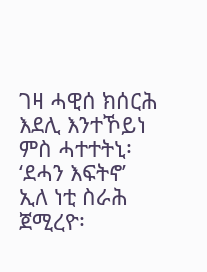ገዛ ሓዊሰ ክሰርሕ እደሊ እንተኾይነ ምስ ሓተተትኒ፡ ‘ደሓን እፍትኖ’ ኢለ ነቲ ስራሕ ጀሚረዮ፡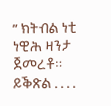” ክትብል ነቲ ነዊሕ ዛንታ ጀመረቶ።
ይቕጽል . . . .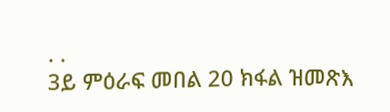. .
3ይ ምዕራፍ መበል 20 ክፋል ዝመጽእ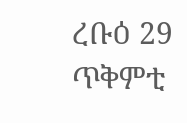ረቡዕ 29 ጥቅምቲ